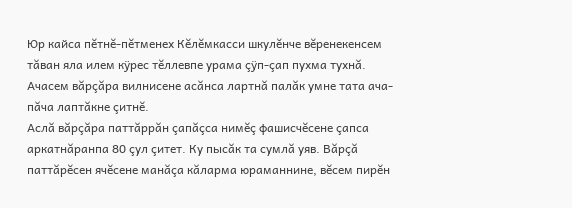Юр кайса пĕтнĕ-пĕтменех Кĕлĕмкасси шкулĕнче вĕренекенсем тăван яла илем кÿрес тĕллевпе урама çÿп-çап пухма тухнă. Ачасем вăрçăра вилнисене асăнса лартнă палăк умне тата ача-пăча лаптăкне çитнĕ.
Аслă вăрçăра паттăррăн çапăçса нимĕç фашисчĕсене çапса аркатнăранпа 80 çул çитет. Ку пысăк та сумлă уяв. Вăрçă паттăрĕсен ячĕсене манăçа кăларма юраманнине, вĕсем пирĕн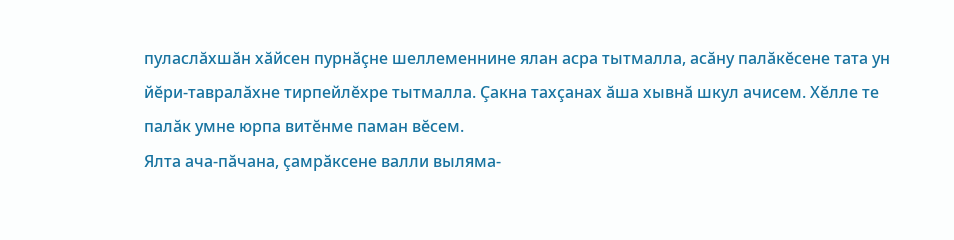пуласлăхшăн хăйсен пурнăçне шеллеменнине ялан асра тытмалла, асăну палăкĕсене тата ун йĕри-тавралăхне тирпейлĕхре тытмалла. Çакна тахçанах ăша хывнă шкул ачисем. Хĕлле те палăк умне юрпа витĕнме паман вĕсем.
Ялта ача-пăчана, çамрăксене валли выляма-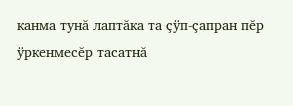канма тунă лаптăка та çÿп-çапран пĕр ÿркенмесĕр тасатнă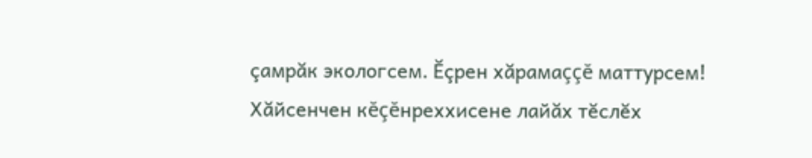çамрăк экологсем. Ĕçрен хăрамаççĕ маттурсем! Хăйсенчен кĕçĕнреххисене лайăх тĕслĕх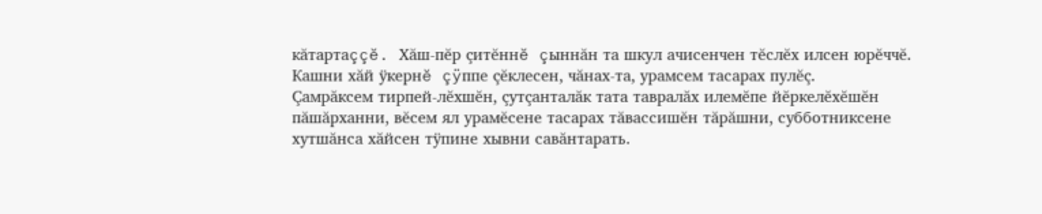кăтартаççĕ. Хăш-пĕр çитĕннĕ çыннăн та шкул ачисенчен тĕслĕх илсен юрĕччĕ. Кашни хăй ÿкернĕ çÿппе çĕклесен, чăнах-та, урамсем тасарах пулĕç.
Çамрăксем тирпей-лĕхшĕн, çутçанталăк тата тавралăх илемĕпе йĕркелĕхĕшĕн пăшăрханни, вĕсем ял урамĕсене тасарах тăвассишĕн тăрăшни, субботниксене хутшăнса хăйсен тÿпине хывни савăнтарать.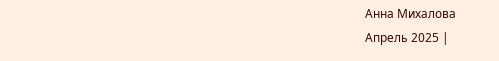Анна Михалова
Апрель 2025 |